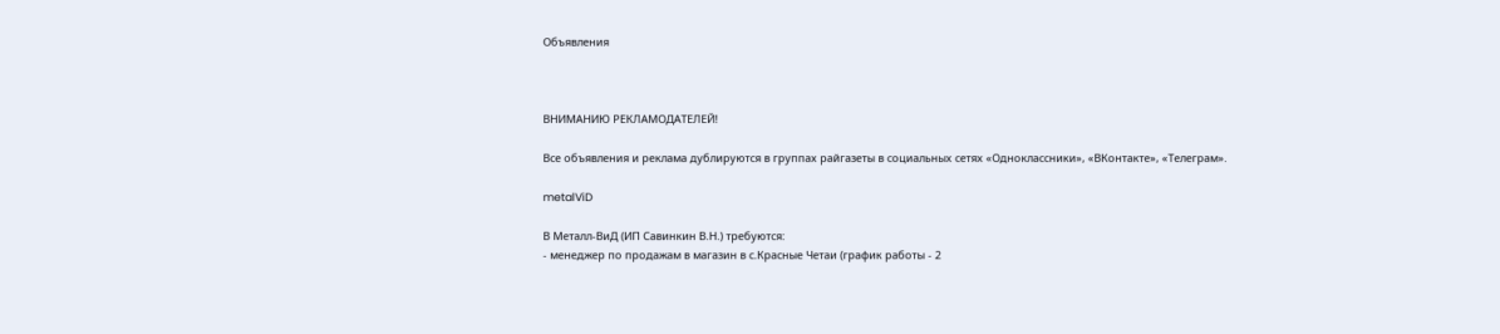Объявления



ВНИМАНИЮ РЕКЛАМОДАТЕЛЕЙ!

Все объявления и реклама дублируются в группах райгазеты в социальных сетях «Одноклассники», «ВКонтакте», «Телеграм».

metalViD

В Металл-ВиД (ИП Савинкин В.Н.) требуются:
- менеджер по продажам в магазин в с.Красные Четаи (график работы - 2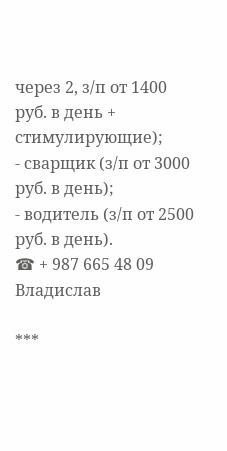через 2, з/п от 1400 руб. в день + стимулирующие);
- сварщик (з/п от 3000 руб. в день);
- водитель (з/п от 2500 руб. в день).
☎ + 987 665 48 09 Владислав

***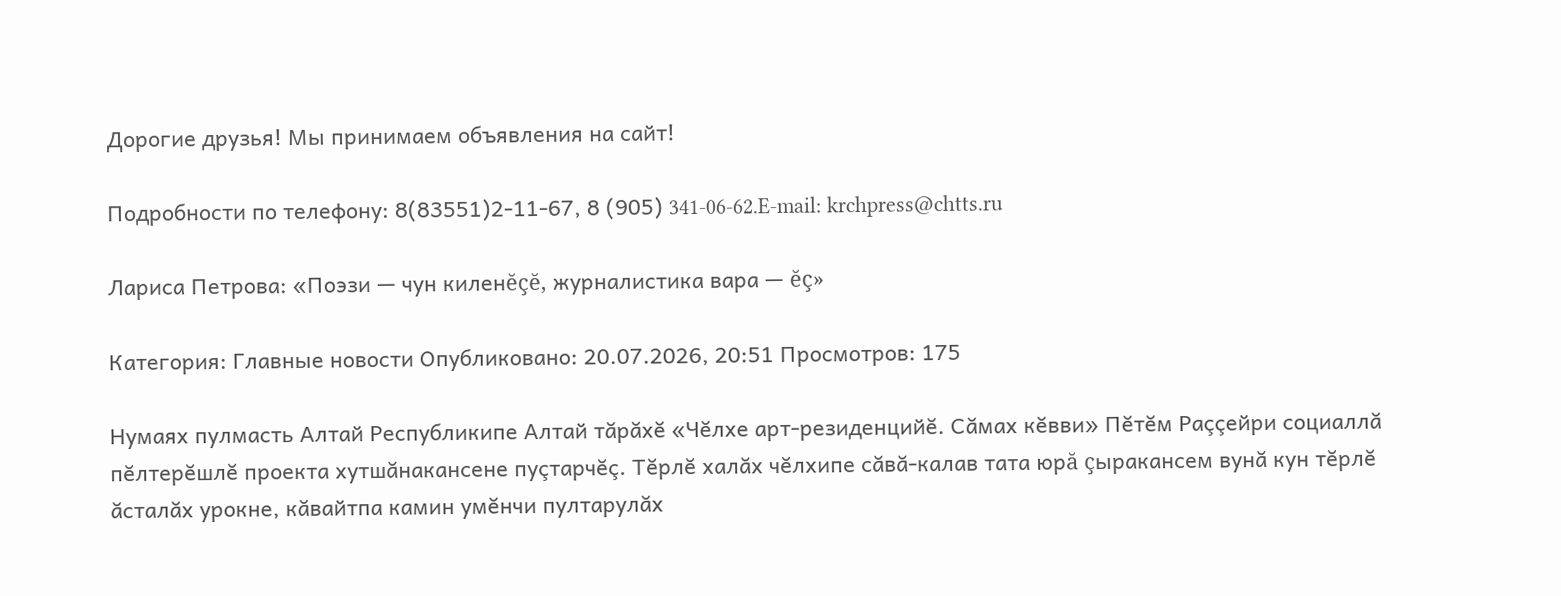Дорогие друзья! Мы принимаем объявления на сайт!

Подробности по телефону: 8(83551)2-11-67, 8 (905) 341-06-62.E-mail: krchpress@chtts.ru

Лариса Петрова: «Поэзи — чун киленĕçĕ, журналистика вара — ĕç»

Категория: Главные новости Опубликовано: 20.07.2026, 20:51 Просмотров: 175

Нумаях пулмасть Алтай Республикипе Алтай тăрăхĕ «Чĕлхе арт-резиденцийĕ. Сăмах кĕвви» Пĕтĕм Раççейри социаллă пĕлтерĕшлĕ проекта хутшăнакансене пуçтарчĕç. Тĕрлĕ халăх чĕлхипе сăвă-калав тата юрă çыракансем вунă кун тĕрлĕ ăсталăх урокне, кăвайтпа камин умĕнчи пултарулăх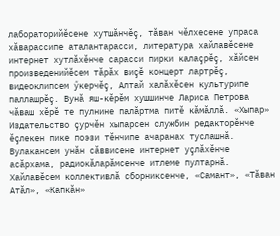лабораторийĕсене хутшăнчĕç, тăван чĕлхесене упраса хăварассипе аталантарасси, литература хайлавĕсене интернет хутлăхĕнче сарасси пирки калаçрĕç, хăйсен произведенийĕсем тăрăх виçĕ концерт лартрĕç, видеоклипсем ӳкерчĕç, Алтай халăхĕсен культурипе паллашрĕç. Вунă яш-кĕрĕм хушшинче Лариса Петрова чăваш хĕрĕ те пулнине палăртма питĕ кăмăллă. «Хыпар» Издательство çурчĕн хыпарсен службин редакторĕнче ĕçлекен пике поэзи тĕнчипе ачаранах туслашнă. Вулакансем унăн сăввисене интернет уçлăхĕнче асăрхама, радиокăларăмсенче итлеме пултарнă. Хайлавĕсем коллективлă сборниксенче, «Самант», «Тăван Атăл», «Капкăн»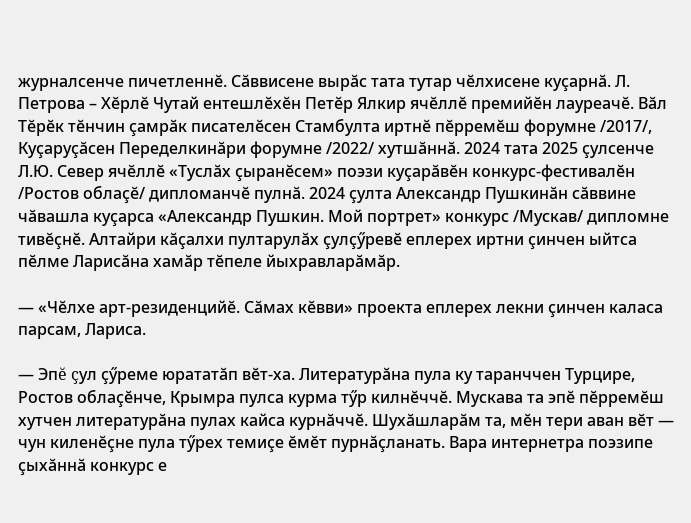журналсенче пичетленнĕ. Сăввисене вырăс тата тутар чĕлхисене куçарнă. Л. Петрова – Хĕрлĕ Чутай ентешлĕхĕн Петĕр Ялкир ячĕллĕ премийĕн лауреачĕ. Вăл Тĕрĕк тĕнчин çамрăк писателĕсен Стамбулта иртнĕ пĕрремĕш форумне /2017/, Куçаруçăсен Переделкинăри форумне /2022/ хутшăннă. 2024 тата 2025 çулсенче Л.Ю. Север ячĕллĕ «Туслăх çыранĕсем» поэзи куçарăвĕн конкурс-фестивалĕн /Ростов облаçĕ/ дипломанчĕ пулнă. 2024 çулта Александр Пушкинăн сăввине чăвашла куçарса «Александр Пушкин. Мой портрет» конкурс /Мускав/ дипломне тивĕçнĕ. Алтайри кăçалхи пултарулăх çулçӳревĕ еплерех иртни çинчен ыйтса пĕлме Ларисăна хамăр тĕпеле йыхравларăмăр.

— «Чĕлхе арт-резиденцийĕ. Сăмах кĕвви» проекта еплерех лекни çинчен каласа парсам, Лариса.

— Эпĕ çул çӳреме юрататăп вĕт-ха. Литературăна пула ку таранччен Турцире, Ростов облаçĕнче, Крымра пулса курма тӳр килнĕччĕ. Мускава та эпĕ пĕрремĕш хутчен литературăна пулах кайса курнăччĕ. Шухăшларăм та, мĕн тери аван вĕт — чун киленĕçне пула тӳрех темиçе ĕмĕт пурнăçланать. Вара интернетра поэзипе çыхăннă конкурс е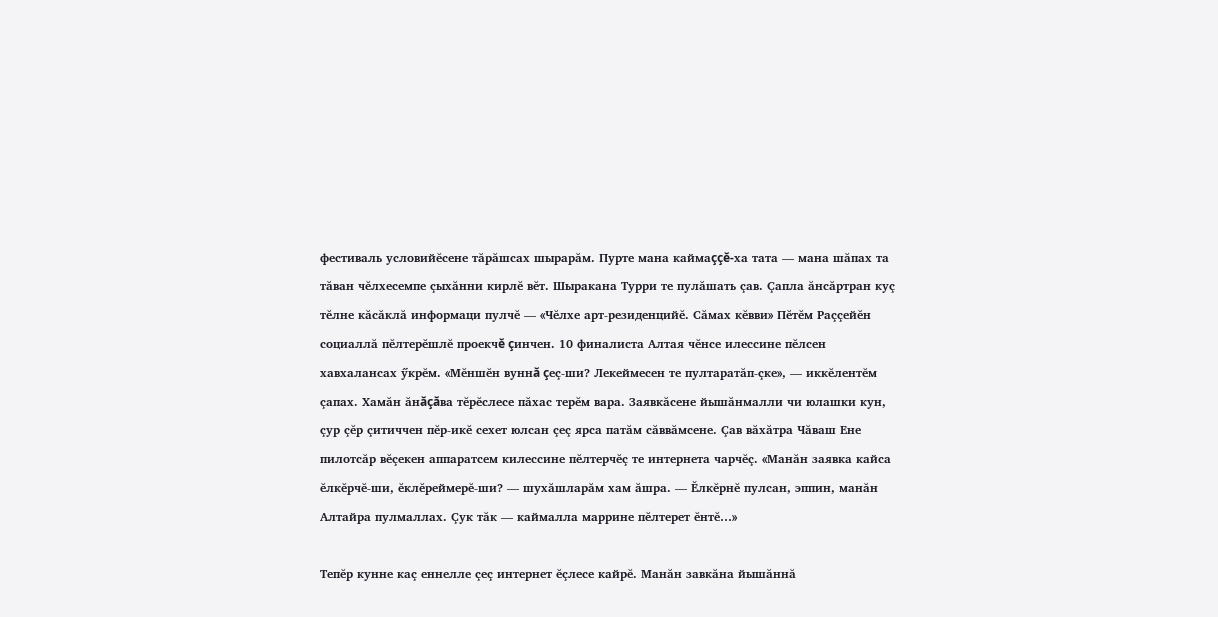фестиваль условийĕсене тăрăшсах шырарăм. Пурте мана каймаççĕ-ха тата — мана шăпах та тăван чĕлхесемпе çыхăнни кирлĕ вĕт. Шыракана Турри те пулăшать çав. Çапла ăнсăртран куç тĕлне кăсăклă информаци пулчĕ — «Чĕлхе арт-резиденцийĕ. Сăмах кĕвви» Пĕтĕм Раççейĕн социаллă пĕлтерĕшлĕ проекчĕ çинчен. 10 финалиста Алтая чĕнсе илессине пĕлсен хавхалансах ӳкрĕм. «Мĕншĕн вуннă çеç-ши? Лекеймесен те пултаратăп-çке», — иккĕлентĕм çапах. Хамăн ăнăçăва тĕрĕслесе пăхас терĕм вара. Заявкăсене йышăнмалли чи юлашки кун, çур çĕр çитиччен пĕр-икĕ сехет юлсан çеç ярса патăм сăввăмсене. Çав вăхăтра Чăваш Ене пилотсăр вĕçекен аппаратсем килессине пĕлтерчĕç те интернета чарчĕç. «Манăн заявка кайса ĕлкĕрчĕ-ши, ĕклĕреймерĕ-ши? — шухăшларăм хам ăшра. — Ĕлкĕрнĕ пулсан, эппин, манăн Алтайра пулмаллах. Çук тăк — каймалла маррине пĕлтерет ĕнтĕ…»

Тепĕр кунне каç еннелле çеç интернет ĕçлесе кайрĕ. Манăн завкăна йышăннă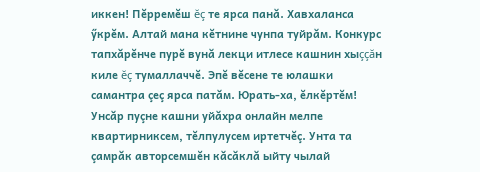иккен! Пĕрремĕш ĕç те ярса панă. Хавхаланса ӳкрĕм. Алтай мана кĕтнине чунпа туйрăм. Конкурс тапхăрĕнче пурĕ вунă лекци итлесе кашнин хыççăн киле ĕç тумаллаччĕ. Эпĕ вĕсене те юлашки самантра çеç ярса патăм. Юрать-ха, ĕлкĕртĕм! Унсăр пуçне кашни уйăхра онлайн мелпе квартирниксем, тĕлпулусем иртетчĕç. Унта та çамрăк авторсемшĕн кăсăклă ыйту чылай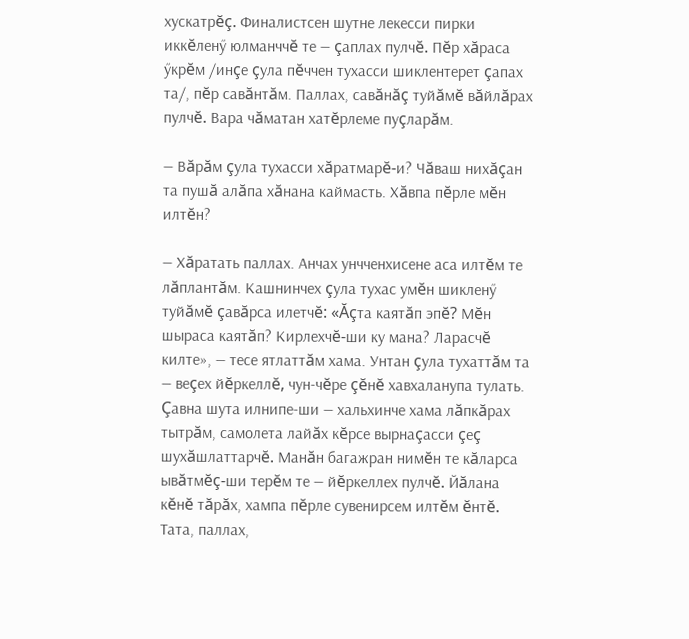хускатрĕç. Финалистсен шутне лекесси пирки иккĕленӳ юлманччĕ те — çаплах пулчĕ. Пĕр хăраса ӳкрĕм /инçе çула пĕччен тухасси шиклентерет çапах та/, пĕр савăнтăм. Паллах, савăнăç туйăмĕ вăйлăрах пулчĕ. Вара чăматан хатĕрлеме пуçларăм.

— Вăрăм çула тухасси хăратмарĕ-и? Чăваш нихăçан та пушă алăпа хăнана каймасть. Хăвпа пĕрле мĕн илтĕн?

— Хăратать паллах. Анчах унчченхисене аса илтĕм те лăплантăм. Кашнинчех çула тухас умĕн шикленӳ туйăмĕ çавăрса илетчĕ: «Ăçта каятăп эпĕ? Мĕн шыраса каятăп? Кирлехчĕ-ши ку мана? Ларасчĕ килте», — тесе ятлаттăм хама. Унтан çула тухаттăм та — веçех йĕркеллĕ, чун-чĕре çĕнĕ хавхаланупа тулать. Çавна шута илнипе-ши — хальхинче хама лăпкăрах тытрăм, самолета лайăх кĕрсе вырнаçасси çеç шухăшлаттарчĕ. Манăн багажран нимĕн те кăларса ывăтмĕç-ши терĕм те — йĕркеллех пулчĕ. Йăлана кĕнĕ тăрăх, хампа пĕрле сувенирсем илтĕм ĕнтĕ. Тата, паллах,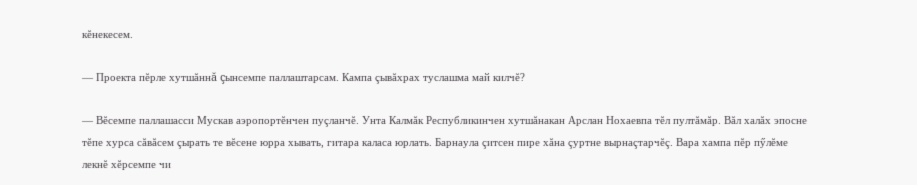кĕнекесем.

— Проекта пĕрле хутшăннă çынсемпе паллаштарсам. Кампа çывăхрах туслашма май килчĕ?

— Вĕсемпе паллашасси Мускав аэропортĕнчен пуçланчĕ. Унта Калмăк Республикинчен хутшăнакан Арслан Нохаевпа тĕл пултăмăр. Вăл халăх эпосне тĕпе хурса сăвăсем çырать те вĕсене юрра хывать, гитара каласа юрлать. Барнаула çитсен пире хăна çуртне вырнаçтарчĕç. Вара хампа пĕр пӳлĕме лекнĕ хĕрсемпе чи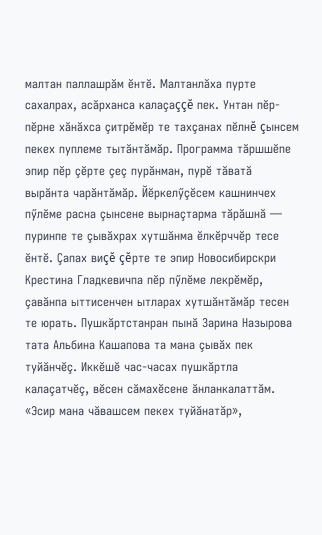малтан паллашрăм ĕнтĕ. Малтанлăха пурте сахалрах, асăрханса калаçаççĕ пек. Унтан пĕр-пĕрне хăнăхса çитрĕмĕр те тахçанах пĕлнĕ çынсем пекех пуплеме тытăнтăмăр. Программа тăршшĕпе эпир пĕр çĕрте çеç пурăнман, пурĕ тăватă вырăнта чарăнтăмăр. Йĕркелӳçĕсем кашнинчех пӳлĕме расна çынсене вырнаçтарма тăрăшнă — пуринпе те çывăхрах хутшăнма ĕлкĕрччĕр тесе ĕнтĕ. Çапах виçĕ çĕрте те эпир Новосибирскри Крестина Гладкевичпа пĕр пӳлĕме лекрĕмĕр, çавăнпа ыттисенчен ытларах хутшăнтăмăр тесен те юрать. Пушкăртстанран пынă Зарина Назырова тата Альбина Кашапова та мана çывăх пек туйăнчĕç. Иккĕшĕ час-часах пушкăртла калаçатчĕç, вĕсен сăмахĕсене ăнланкалаттăм. «Эсир мана чăвашсем пекех туйăнатăр»,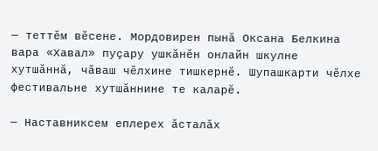— теттĕм вĕсене. Мордовирен пынă Оксана Белкина вара «Хавал» пуçару ушкăнĕн онлайн шкулне хутшăннă, чăваш чĕлхине тишкернĕ. Шупашкарти чĕлхе фестивальне хутшăннине те каларĕ.

— Наставниксем еплерех ăсталăх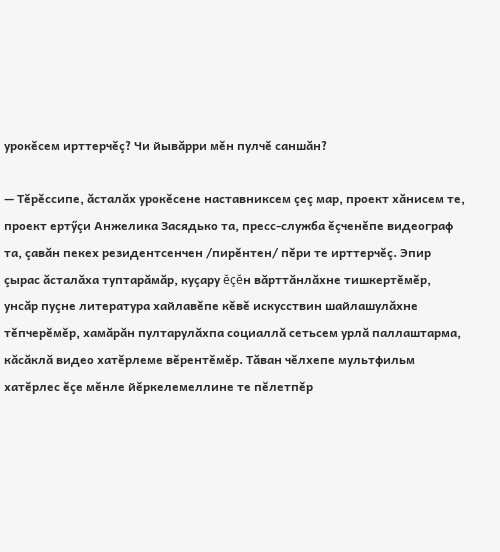урокĕсем ирттерчĕç? Чи йывăрри мĕн пулчĕ саншăн?

— Тĕрĕссипе, ăсталăх урокĕсене наставниксем çеç мар, проект хăнисем те, проект ертӳçи Анжелика Засядько та, пресс-служба ĕçченĕпе видеограф та, çавăн пекех резидентсенчен /пирĕнтен/ пĕри те ирттерчĕç. Эпир çырас ăсталăха туптарăмăр, куçару ĕçĕн вăрттăнлăхне тишкертĕмĕр, унсăр пуçне литература хайлавĕпе кĕвĕ искусствин шайлашулăхне тĕпчерĕмĕр, хамăрăн пултарулăхпа социаллă сетьсем урлă паллаштарма, кăсăклă видео хатĕрлеме вĕрентĕмĕр. Тăван чĕлхепе мультфильм хатĕрлес ĕçе мĕнле йĕркелемеллине те пĕлетпĕр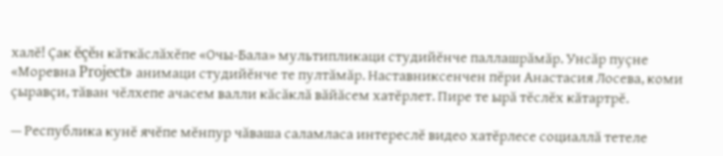халĕ! Çак ĕçĕн кăткăслăхĕпе «Очы-Бала» мультипликаци студийĕнче паллашрăмăр. Унсăр пуçне «Моревна Project» анимаци студийĕнче те пултăмăр. Наставниксенчен пĕри Анастасия Лосева, коми çыравçи, тăван чĕлхепе ачасем валли кăсăклă вăйăсем хатĕрлет. Пире те ырă тĕслĕх кăтартрĕ.

— Республика кунĕ ячĕпе мĕнпур чăваша саламласа интереслĕ видео хатĕрлесе социаллă тетеле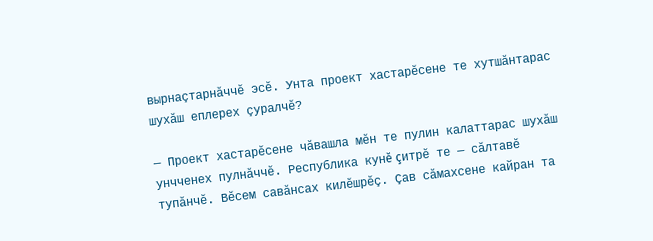вырнаçтарнăччĕ эсĕ. Унта проект хастарĕсене те хутшăнтарас шухăш еплерех çуралчĕ?

— Проект хастарĕсене чăвашла мĕн те пулин калаттарас шухăш унчченех пулнăччĕ. Республика кунĕ çитрĕ те — сăлтавĕ тупăнчĕ. Вĕсем савăнсах килĕшрĕç. Çав сăмахсене кайран та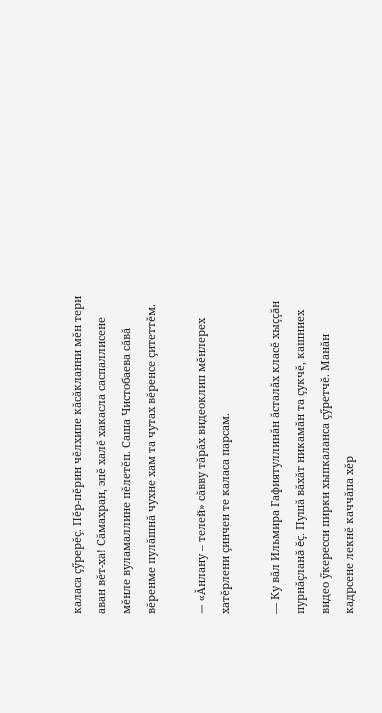каласа çӳрерĕç. Пĕр-пĕрин чĕлхипе кăсăкланни мĕн тери аван вĕт-ха! Сăмахран, эпĕ халĕ хакасла саспаллисене мĕнле вуламаллине пĕлетĕп. Саша Чистобаева сăвă вĕренме пулăшнă чухне хам та чутах вĕренсе çитеттĕм.

— «Ăнлану – телей» сăвву тăрăх видеоклип мĕнлерех хатĕрлени çинчен те каласа парсам.

— Ку вăл Ильмира Гафиятуллинăн ăсталăх класĕ хыççăн пурнăçланă ĕç. Пушă вăхăт никамăн та çукчĕ, кашниех видео ӳкересси пирки хыпкаланса çӳретчĕ. Манăн кадрсене лекнĕ каччăпа хĕр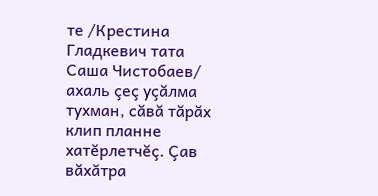те /Крестина Гладкевич тата Саша Чистобаев/ ахаль çеç уçăлма тухман, сăвă тăрăх клип планне хатĕрлетчĕç. Çав вăхăтра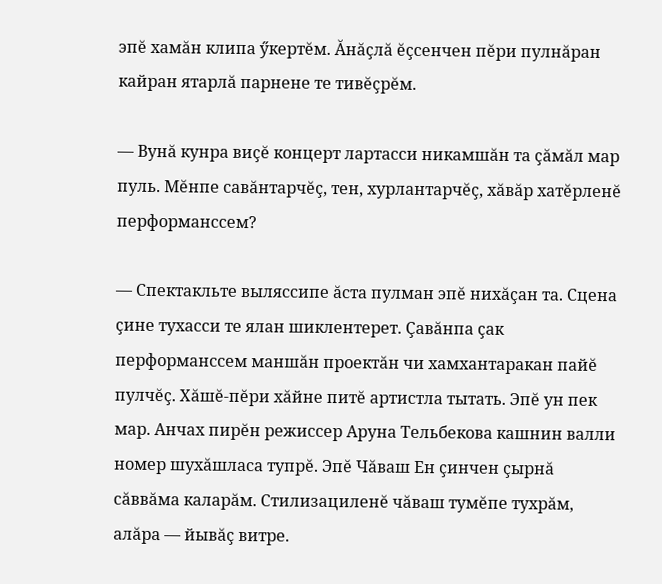эпĕ хамăн клипа ӳкертĕм. Ăнăçлă ĕçсенчен пĕри пулнăран кайран ятарлă парнене те тивĕçрĕм.

— Вунă кунра виçĕ концерт лартасси никамшăн та çăмăл мар пуль. Мĕнпе савăнтарчĕç, тен, хурлантарчĕç, хăвăр хатĕрленĕ перформанссем?

— Спектакльте выляссипе ăста пулман эпĕ нихăçан та. Сцена çине тухасси те ялан шиклентерет. Çавăнпа çак перформанссем маншăн проектăн чи хамхантаракан пайĕ пулчĕç. Хăшĕ-пĕри хăйне питĕ артистла тытать. Эпĕ ун пек мар. Анчах пирĕн режиссер Аруна Тельбекова кашнин валли номер шухăшласа тупрĕ. Эпĕ Чăваш Ен çинчен çырнă сăввăма каларăм. Стилизациленĕ чăваш тумĕпе тухрăм, алăра — йывăç витре.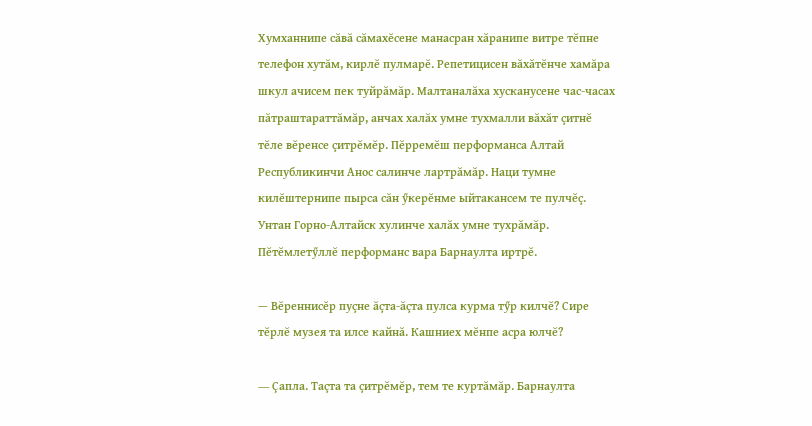Хумханнипе сăвă сăмахĕсене манасран хăранипе витре тĕпне телефон хутăм, кирлĕ пулмарĕ. Репетицисен вăхăтĕнче хамăра шкул ачисем пек туйрăмăр. Малтаналăха хусканусене час-часах пăтраштараттăмăр, анчах халăх умне тухмалли вăхăт çитнĕ тĕле вĕренсе çитрĕмĕр. Пĕрремĕш перформанса Алтай Республикинчи Анос салинче лартрăмăр. Наци тумне килĕштернипе пырса сăн ӳкерĕнме ыйтакансем те пулчĕç. Унтан Горно-Алтайск хулинче халăх умне тухрăмăр. Пĕтĕмлетӳллĕ перформанс вара Барнаулта иртрĕ.

— Вĕреннисĕр пуçне ăçта-ăçта пулса курма тӳр килчĕ? Сире тĕрлĕ музея та илсе кайнă. Кашниех мĕнпе асра юлчĕ?

— Çапла. Таçта та çитрĕмĕр, тем те куртăмăр. Барнаулта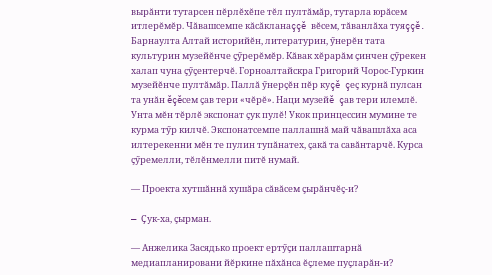вырăнти тутарсен пĕрлĕхĕпе тĕл пултăмăр, тутарла юрăсем итлерĕмĕр. Чăвашсемпе кăсăкланаççĕ вĕсем, тăванлăха туяççĕ. Барнаулта Алтай историйĕн, литературин, ӳнерĕн тата культурин музейĕнче çӳрерĕмĕр. Кăвак хĕрарăм çинчен çӳрекен халап чуна çӳçентерчĕ. Горноалтайскра Григорий Чорос-Гуркин музейĕнче пултăмăр. Паллă ӳнерçĕн пĕр куçĕ çеç курнă пулсан та унăн ĕçĕсем çав тери «чĕрĕ». Наци музейĕ çав тери илемлĕ. Унта мĕн тĕрлĕ экспонат çук пулĕ! Укок принцессин мумине те курма тӳр килчĕ. Экспонатсемпе паллашнă май чăвашлăха аса илтерекенни мĕн те пулин тупăнатех, çакă та савăнтарчĕ. Курса çӳремелли, тĕлĕнмелли питĕ нумай.

— Проекта хутшăннă хушăра сăвăсем çырăнчĕç-и?

— Çук-ха, çырман.

— Анжелика Засядько проект ертӳçи паллаштарнă медиапланировани йĕркине пăхăнса ĕçлеме пуçларăн-и?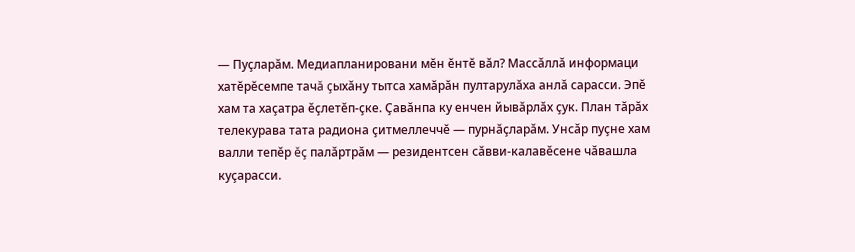— Пуçларăм. Медиапланировани мĕн ĕнтĕ вăл? Массăллă информаци хатĕрĕсемпе тачă çыхăну тытса хамăрăн пултарулăха анлă сарасси. Эпĕ хам та хаçатра ĕçлетĕп-çке. Çавăнпа ку енчен йывăрлăх çук. План тăрăх телекурава тата радиона çитмеллеччĕ — пурнăçларăм. Унсăр пуçне хам валли тепĕр ĕç палăртрăм — резидентсен сăвви-калавĕсене чăвашла куçарасси.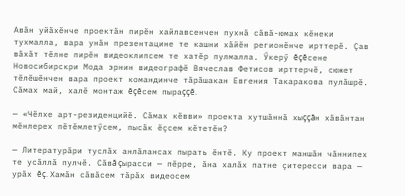Авăн уйăхĕнче проектăн пирĕн хайлавсенчен пухнă сăвă-юмах кĕнеки тухмалла, вара унăн презентацине те кашни хăйĕн регионĕнче ирттерĕ. Çав вăхăт тĕлне пирĕн видеоклипсем те хатĕр пулмалла. Ӳкерӳ ĕçĕсене Новосибирскри Мода эрнин видеографĕ Вячеслав Фетисов ирттерчĕ, сюжет тĕлĕшĕнчен вара проект командинче тăрăшакан Евгения Такаракова пулăшрĕ. Сăмах май, халĕ монтаж ĕçĕсем пыраççĕ.

— «Чĕлхе арт-резиденцийĕ. Сăмах кĕвви» проекта хутшăннă хыççăн хăвăнтан мĕнлерех пĕтĕмлетӳсем, пысăк ĕçсем кĕтетĕн?

— Литературăри туслăх анлăлансах пырать ĕнтĕ. Ку проект маншăн чăннипех те усăллă пулчĕ. Сăвă çырасси — пĕрре, ăна халăх патне çитересси вара — урăх ĕç. Хамăн сăвăсем тăрăх видеосем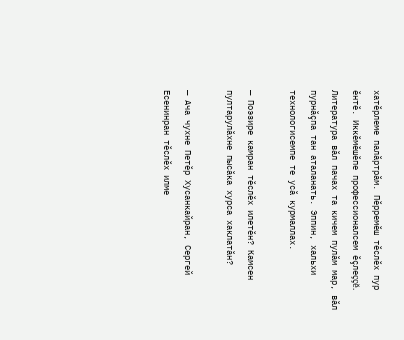хатĕрлеме палăртрăм. Пĕрремĕш тĕслĕх пур ĕнтĕ. Иккĕмĕшĕпе профессионалсем ĕçлеççĕ. Литература вăл пачах та кичем пулăм мар, вăл пурнăçпа тан аталанать. Эппин, хальхи технологисемпе те усă курмаллах.

— Поэзире камран тĕслĕх илетĕн? Камсен пултарулăхне пысăка хурса хаклатăн?

— Ача чухне Петĕр Хусанкайран, Сергей Есенинран тĕслĕх илме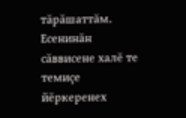тăрăшаттăм. Есенинăн сăввисене халĕ те темиçе йĕркеренех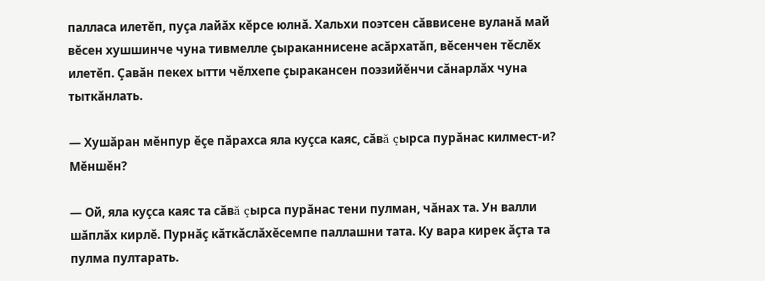палласа илетĕп, пуçа лайăх кĕрсе юлнă. Хальхи поэтсен сăввисене вуланă май вĕсен хушшинче чуна тивмелле çыраканнисене асăрхатăп, вĕсенчен тĕслĕх илетĕп. Çавăн пекех ытти чĕлхепе çыракансен поэзийĕнчи сăнарлăх чуна тыткăнлать.

— Хушăран мĕнпур ĕçе пăрахса яла куçса каяс, сăвă çырса пурăнас килмест-и? Мĕншĕн?

— Ой, яла куçса каяс та сăвă çырса пурăнас тени пулман, чăнах та. Ун валли шăплăх кирлĕ. Пурнăç кăткăслăхĕсемпе паллашни тата. Ку вара кирек ăçта та пулма пултарать.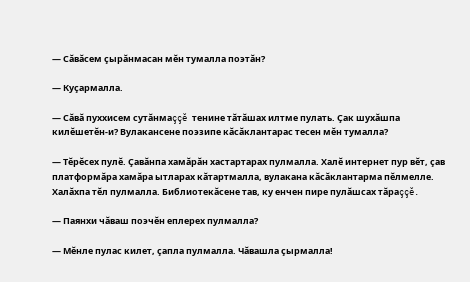— Сăвăсем çырăнмасан мĕн тумалла поэтăн?

— Куçармалла.

— Сăвă пуххисем сутăнмаççĕ тенине тăтăшах илтме пулать. Çак шухăшпа килĕшетĕн-и? Вулакансене поэзипе кăсăклантарас тесен мĕн тумалла?

— Тĕрĕсех пулĕ. Çавăнпа хамăрăн хастартарах пулмалла. Халĕ интернет пур вĕт, çав платформăра хамăра ытларах кăтартмалла, вулакана кăсăклантарма пĕлмелле. Халăхпа тĕл пулмалла. Библиотекăсене тав, ку енчен пире пулăшсах тăраççĕ.

— Паянхи чăваш поэчĕн еплерех пулмалла?

— Мĕнле пулас килет, çапла пулмалла. Чăвашла çырмалла!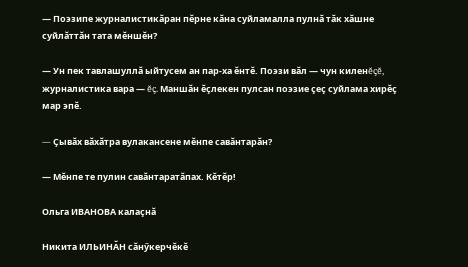— Поэзипе журналистикăран пĕрне кăна суйламалла пулнă тăк хăшне суйлăттăн тата мĕншĕн?

— Ун пек тавлашуллă ыйтусем ан пар-ха ĕнтĕ. Поэзи вăл — чун киленĕçĕ, журналистика вара — ĕç. Маншăн ĕçлекен пулсан поэзие çеç суйлама хирĕç мар эпĕ.

— Çывăх вăхăтра вулакансене мĕнпе савăнтарăн?

— Мĕнпе те пулин савăнтаратăпах. Кĕтĕр!

Ольга ИВАНОВА калаçнă

Никита ИЛЬИНĂН сăнӳкерчĕкĕ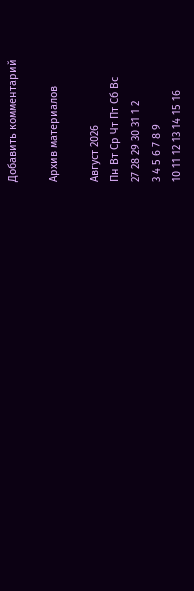Добавить комментарий

Архив материалов

Август 2026
Пн Вт Ср Чт Пт Сб Вс
27 28 29 30 31 1 2
3 4 5 6 7 8 9
10 11 12 13 14 15 16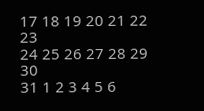17 18 19 20 21 22 23
24 25 26 27 28 29 30
31 1 2 3 4 5 6